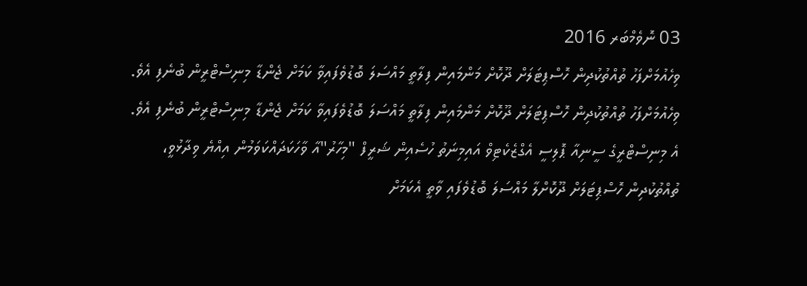03 ނޮވެމްބަރ 2016
ވިހެއުމަށްފަހު ތުއްތުކުދިން ހޮސްޕިޓަލަށް ދޫކޮށް މަންމައިން ފިލާތީ މައްސަލަ ބޮޑުވެފައިވާ ކަމަށް ޖެންޑާ މިނިސްޓްރީން ބުނެފި އެވެ.
ވިހެއުމަށްފަހު ތުއްތުކުދިން ހޮސްޕިޓަލަށް ދޫކޮށް މަންމައިން ފިލާތީ މައްސަލަ ބޮޑުވެފައިވާ ކަމަށް ޖެންޑާ މިނިސްޓްރީން ބުނެފި އެވެ.
އެ މިނިސްޓްރީގެ ސީނިއާ ޕޮލިސީ އެގްޒެކެޓިވް އައިމިނަތު ހުސެއިން ޝަރީފް "މިހާރު"އާ ވާހަކަދައްކަވަމުން އިއްޔެ ވިދާޅުވީ، ތުއްތުކުދިން ހޮސްޕިޓަލަށް ދޫކޮށްލާ މައްސަލަ ބޮޑުވެފައި ވާތީ އެކަމަށް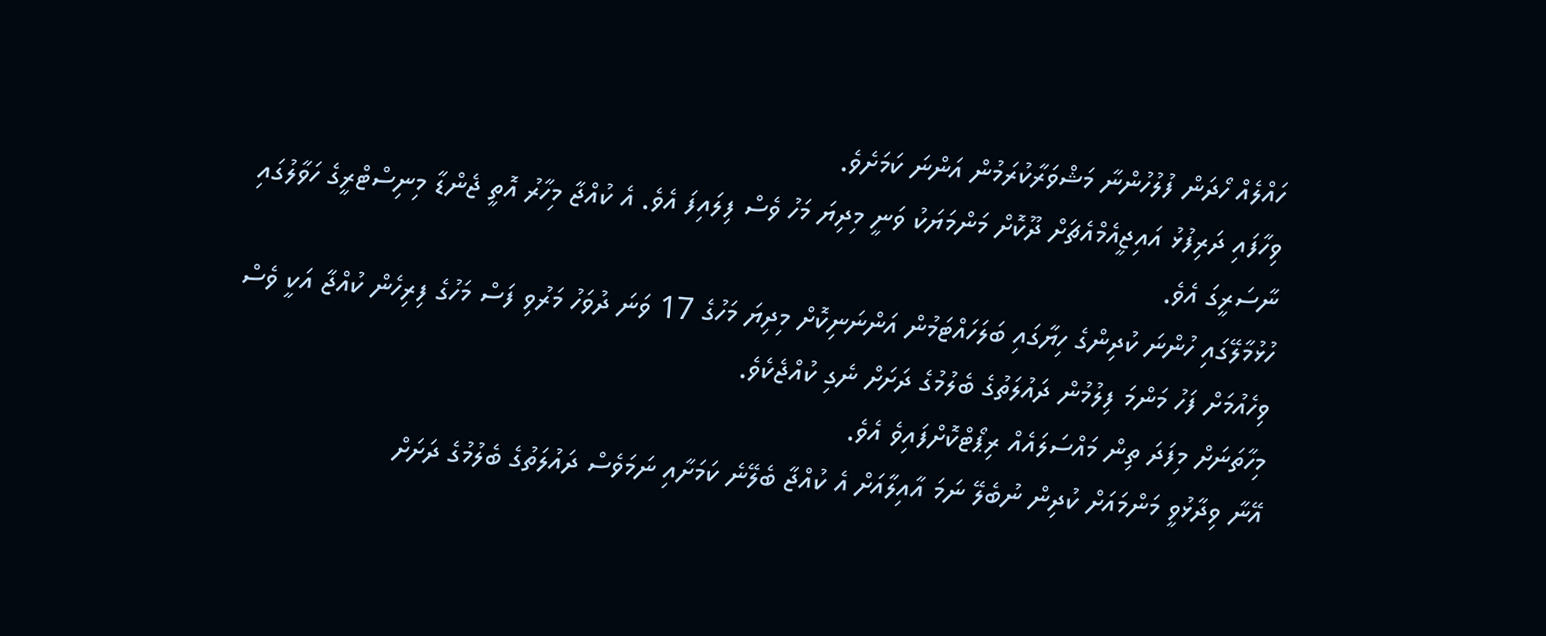ހައްލެއް ހޯދަން ފުލުހުންނާ މަޝްވަރާކުރަމުން އަންނަ ކަމަށެވެ.
ވިހާފައި ދަރިފުޅު އައިޖީއެމްއެޗަށް ދޫކޮށް މަންމަޔަކު ވަނީ މިދިޔަ މަހު ވެސް ފިލައިފަ އެވެ. އެ ކުއްޖާ މިހާރު އޮތީ ޖެންޑާ މިނިސްޓްރީގެ ހަވާލުގައި ނާސަރީގަ އެވެ.
ހުޅުމާލޭގައި ހުންނަ ކުދިންގެ ހިޔާގައި ބަލަހައްޓަމުން އަންނަނިކޮށް މިދިޔަ މަހުގެ 17 ވަނަ ދުވަހު މަރުވި ފަސް މަހުގެ ފިރިހެން ކުއްޖާ އަކީ ވެސް ވިހެއުމަށް ފަހު މަންމަ ފިލުމުން ދައުލަތުގެ ބެލުމުގެ ދަށަށް ނެގި ކުއްޖެކެވެ.
މިހާތަނަށް މިފަދަ ތިން މައްސަލައެއް ރިޕޯޓްކޮށްފައިވެ އެވެ.
އޭނާ ވިދާޅުވީ މަންމައަށް ކުދިން ނުބެލޭ ނަމަ އާއިލާއަށް އެ ކުއްޖާ ބެލޭނެ ކަމަށާއި ނަމަވެސް ދައުލަތުގެ ބެލުމުގެ ދަށަށް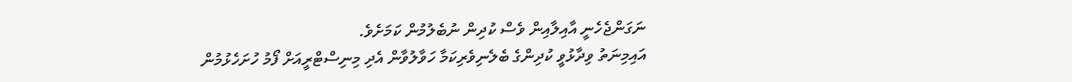ނަގަންޖެހެނީ އާއިލާއިން ވެސް ކުދިން ނުބެލުމުން ކަމަށެވެ.
އައިމިނަތު ވިދާޅުވީ ކުދިންގެ ބެލެނިވެރިކަމާ ހަވާލުވާން އެދި މިނިސްޓްރީއަށް ފޯމު ހުށަހެޅުމުން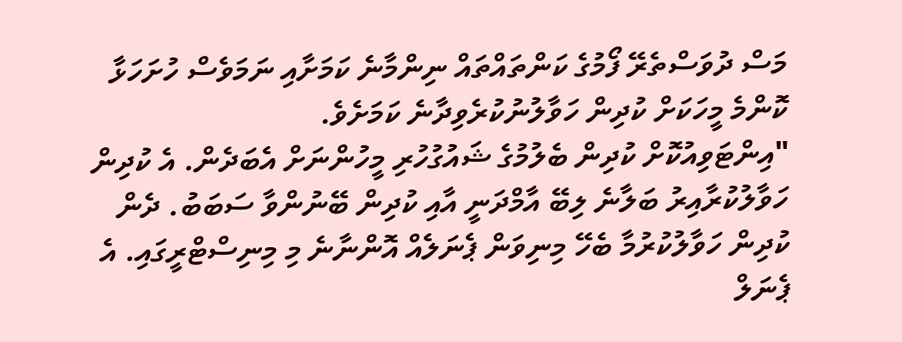މަސް ދުވަސްތެރޭ ފޯމުގެ ކަންތައްތައް ނިންމާނެ ކަމަށާއި ނަމަވެސް ހުށަހަޅާ ކޮންމެ މީހަކަށް ކުދިން ހަވާލުނުކުރެވިދާނެ ކަމަށެވެ.
"އިންޓަވިއުކޮށް ކުދިން ބެލުމުގެ ޝައުގުހުރި މީހުންނަށް އެބަދެން. އެ ކުދިން ހަވާލުކުރާއިރު ބަލާނެ ލިބޭ އާމްދަނީ އާއި ކުދިން ބޭނުންވާ ސަބަބު. ދެން ކުދިން ހަވާލުކުރުމާ ބެހޭ މިނިވަން ޕެނަލެއް އޮންނާނެ މި މިނިސްޓްރީގައި. އެ ޕެނަލް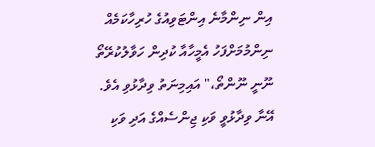އިން ނިންމާނެ އިންޓަވިއުގެ ހުރިހާކަމެއް ނިންމުމަށްފަހު އެމީހާއާ ކުދިން ހަވާލުކުރޭތޯ ނޫނީ ނޫންތޯ،" އައިމިނަތު ވިދާޅުވި އެވެ.
އޭނާ ވިދާޅުވީ ވަކި ޖިންސެއްގެ އަދި ވަކި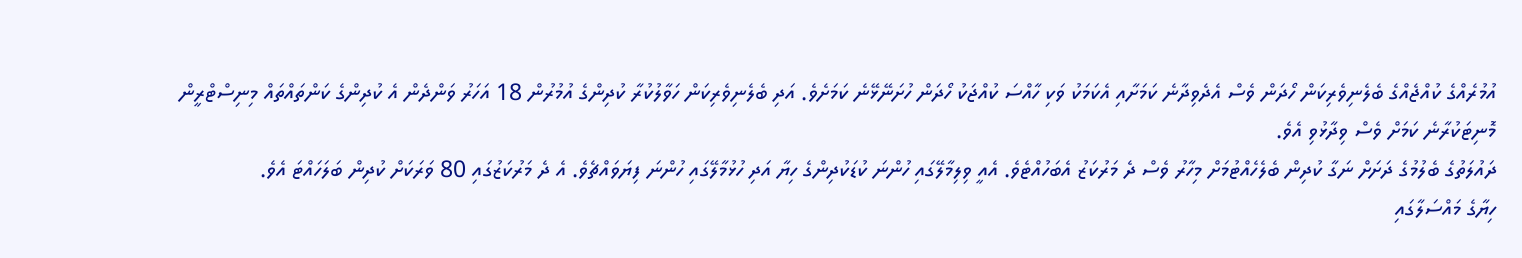އުމުރެއްގެ ކުއްޖެއްގެ ބެލެނިވެރިކަން ހޯދަން ވެސް އެދެވިދާނެ ކަމަށާއި އެކަމަކު ވަކި ހާއްސަ ކުއްޖަކު ހޯދަން ހުށަނޭޅޭނެ ކަމަށެވެ. އަދި ބެލެނިވެރިކަން ހަވާލުކުރާ ކުދިންގެ އުމުރުން 18 އަހަރު ވަންދެން އެ ކުދިންގެ ކަންތައްތައް މިނިސްޓްރީން މޮނިޓަކުރާނެ ކަމަށް ވެސް ވިދާޅުވި އެވެ.
ދައުލަތުގެ ބެލުމުގެ ދަށަށް ނަގާ ކުދިން ބެލެހެއްޓުމަށް މިހާރު ވެސް ދެ މަރުކަޒު އެބަހުއްޓެވެ. އެއީ ވިލިމާލޭގައި ހުންނަ ކުޑަކުދިންގެ ހިޔާ އަދި ހުޅުމާލޭގައި ހުންނަ ފިޔަވައްޗެވެ. އެ ދެ މަރުކަޒުގައި 80 ވަރަކަށް ކުދިން ބަލަހައްޓަ އެވެ.
ހިޔާގެ މައްސަލާގައި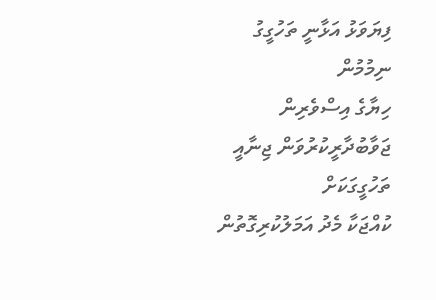ފިޔަވަޅު އަޅާނީ ތަހުގީގު ނިމުމުން
ހިޔާގެ އިސްވެރިން ޖަވާބުދާރީކުރުވަން ޖިނާއީ ތަހުގީގަކަށް
ކުއްޖަކާ މެދު އަމަލުކުރިގޮތުން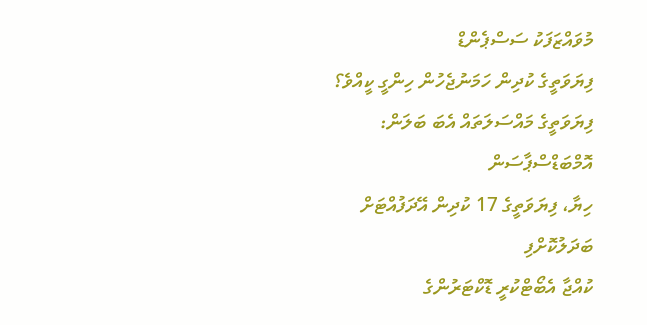މުވައްޒަފަކު ސަސްޕެންޑް
ފިޔަވަތީގެ ކުދިން ހަމަނުޖެހުން ހިންގީ ކީއްވެ؟
ފިޔަވަތީގެ މައްސަލަތައް އެބަ ބަލަން: އޮމްބަޑްސްޕާސަން
ހިޔާ، ފިޔަވަތީގެ 17 ކުދިން އޭދަފުއްޓަށް ބަދަލުކޮށްފި
ކުއްޖާ އެބޯޓްކުރީ ޑޮކްޓަރުންގެ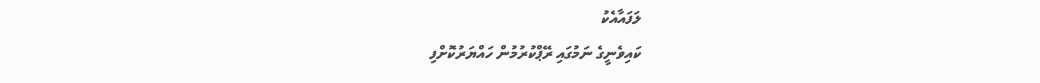ލަފައާއެކު
ކައިވެނީގެ ނަމުގައި ރޭޕްކުރުމުން ހައްޔަރުކޮށްފި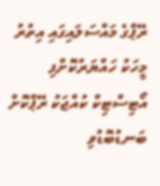ރޭޕްގެ މައްސަލައިގައި އިތުރު މީހަކު ހައްޔަރުކޮށްފި
އޯޓިސްޓިކް ކުއްޖަކު ރޭޕްކޮށް ބަނޑުބޮޑުވި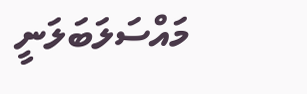މައްސަލަބަލަނީ